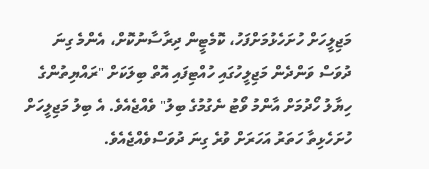މަޖިލީހަށް ހުށަހެޅުމަށްފަހު، ކޮމެޓީން ދިރާސާނުކޮށް، އެންމެ ގިނަ ދުވަސް ވަންދެން މަޖިލީހުގައި ހުއްޓިފައި އޮތް ބިލަކަށް "ރައްޔިތުންގެ ހިޔާލު ހޯދުމަށް އާންމު ވޯޓު ނެގުމުގެ ބިލު" ވެއްޖެއެވެ. އެ ބިލު މަޖިލީހަށް ހުށަހެޅިތާ ހަތަރު އަހަރަށް ވުރެ ގިނަ ދުވަސްވެއްޖެއެވެ.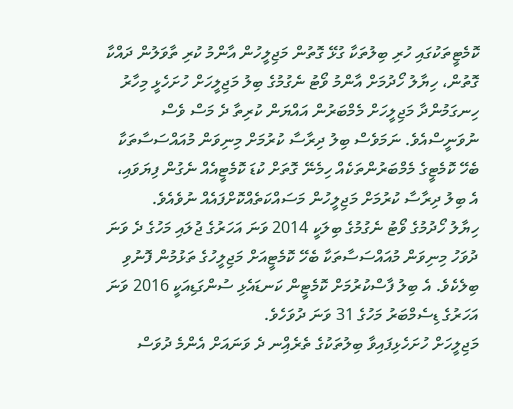ކޮމެޓީތަކުގައި ހުރި ބިލުތަކާ ގުޅޭ ގޮތުން މަޖިލީހުން އާންމު ކުރި ތާވަލުން ދައްކާ ގޮތުން، ހިޔާލު ހޯދުމަށް އާންމު ވޯޓު ނެގުމުގެ ބިލު މަޖިލީހަށް ހުށަހެޅީ މިހާރު ހިނގަމުންދާ މަޖިލީހަށް މެމްބަރުން އައްޔަން ކުރިތާ ދެ މަސް ވެސް ނުވަނީސްއެވެ. ނަމަވެސް ބިލު ދިރާސާ ކުރުމަށް މިނިވަން މުއައްސަސާތަކާ ބެހޭ ކޮމެޓީގެ މެމްބަރުންތަކެއް ހިމެނޭ ގޮތަށް ކުޑަ ކޮމެޓީއެއް ނެގުން ފިޔަވައި، އެ ބިލު ދިރާސާ ކުރުމަށް މަޖިލީހުން މަސައްކަތެއްކޮށްފައެއް ނުވެއެވެ.
ހިޔާލު ހޯދުމުގެ ވޯޓު ނެގުމުގެ ބިލަކީ 2014 ވަނަ އަހަރުގެ ޖުލައި މަހުގެ ދެ ވަނަ ދުވަހު މިނިވަން މުއައްސަސާތަކާ ބެހޭ ކޮމެޓީއަށް މަޖިލީހުގެ ތަޅުމުން ފޮނުވި ބިލެކެވެ. އެ ބިލު ފާސްކުރުމަށް ކޮމެޓީން ކަނޑައެޅި ސުންގަޑިއަކީ 2016 ވަނަ އަހަރުގެ ޑިސެމްބަރު މަހުގެ 31 ވަނަ ދުވަހެވެ.
މަޖިލީހަށް ހުށަހެޅިފައިވާ ބިލުތަކުގެ ތެރެއިްނ ދެ ވަނައަށް އެންމެ ދުވަސް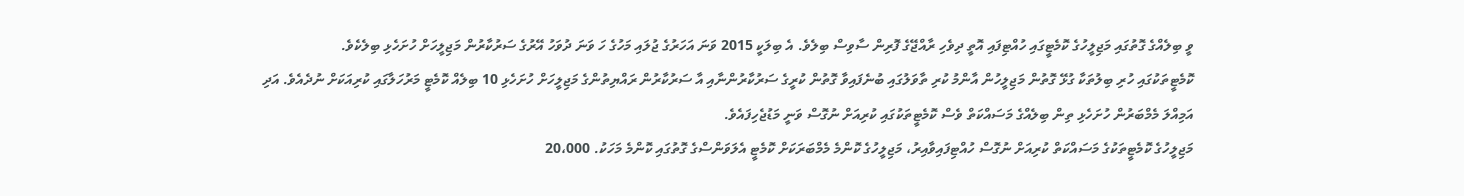ވީ ބިލެއްގެ ގޮތުގައި މަޖިލީހުގެ ކޮމެޓީގައި ހުއްޓިފައި އޮތީ ދިވެހި ރާއްޖޭގެ ފޮރިން ސާވިސް ބިލެވެ. އެ ބިލަކީ 2015 ވަނަ އަހަރުގެ ޖުލައި މަހުގެ ހަ ވަނަ ދުވަހު އޭރުގެ ސަރުކާރުން މަޖިލީހަށް ހުށަހެޅި ބިލެކެވެ.
ކޮމެޓީތަކުގައި ހުރި ބިލުތަކާ ގުޅޭ ގޮތުން މަޖިލީހުން އާންމު ކުރި ތާވަލުގައި ބުނެފައިވާ ގޮތުން ކުރީގެ ސަރުކާރުންނާއި އާ ސަރުކާރުން ރައްޔިތުންގެ މަޖިލީހަށް ހުށަހެޅި 10 ބިލެއް ކޮމެޓީ މަރުހަލާގައި ކުރިއަކަށް ނުދެއެވެ. އަދި އަމިއްލަ މެމްބަރުން ހުށަހެޅި ތިން ބިލެއްގެ މަސައްކަތް ވެސް ކޮމެޓީތަކުގައި ކުރިއަށް ނުގޮސް ވަނީ މަޑުޖެހިފައެވެ.
މަޖިލީހުގެ ކޮމެޓީތަކުގެ މަސައްކަތް ކުރިއަށް ނުގޮސް ހުއްޓިފައިވާއިރު، މަޖިލީހުގެ ކޮންމެ މެމްބަރަކަށް ކޮމެޓީ އެލަވަންސްގެ ގޮތުގައި ކޮންމެ މަހަކު. 20،000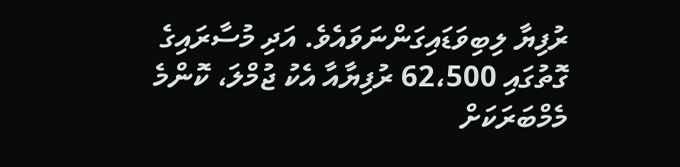ރުފިޔާ ލިބިވަޑައިގަންނަވައެވެ. އަދި މުސާރައިގެ ގޮތުގައި 62،500 ރުފިޔާއާ އެކު ޖުމްލަ، ކޮންމެ މެމްބަރަކަށް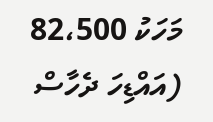މަހަކު 82،500 (އައްޑިހަ ދެހާސް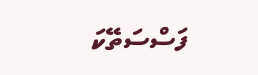ފަސްސަތޭކަ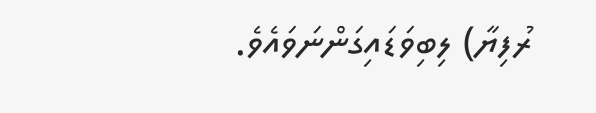ރުފިޔާ) ލިބިވަޑައިގަންނަވައެވެ.